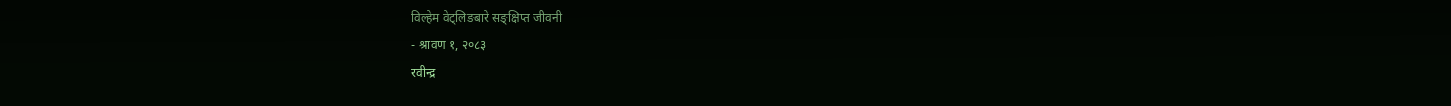विल्हेम वेट्लिङबारे सङ्क्षिप्त जीवनी
- श्रावण १, २०८३
रवीन्द्र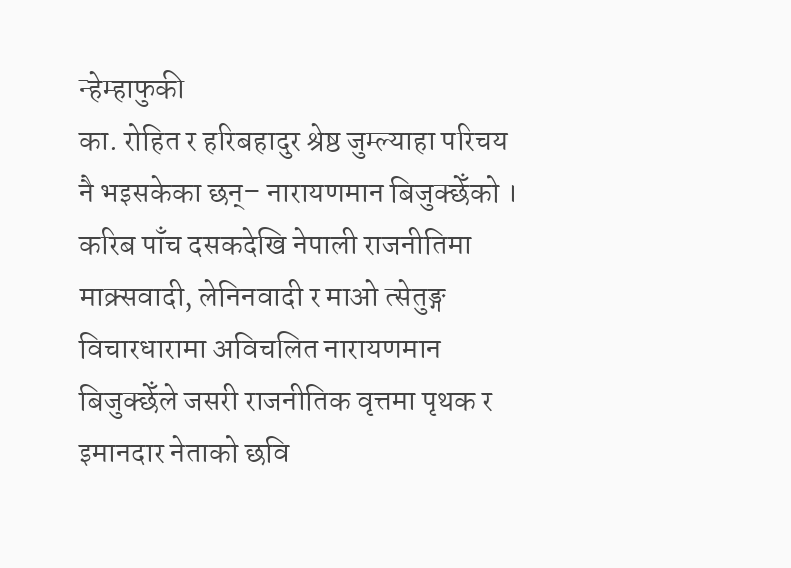न्हेम्हाफुकी
का. रोहित र हरिबहादुर श्रेष्ठ जुम्ल्याहा परिचय नै भइसकेका छन्– नारायणमान बिजुक्छेँको । करिब पाँच दसकदेखि नेपाली राजनीतिमा माक्र्सवादी, लेनिनवादी र माओ त्सेतुङ्ग विचारधारामा अविचलित नारायणमान बिजुक्छेँले जसरी राजनीतिक वृत्तमा पृथक र इमानदार नेताको छवि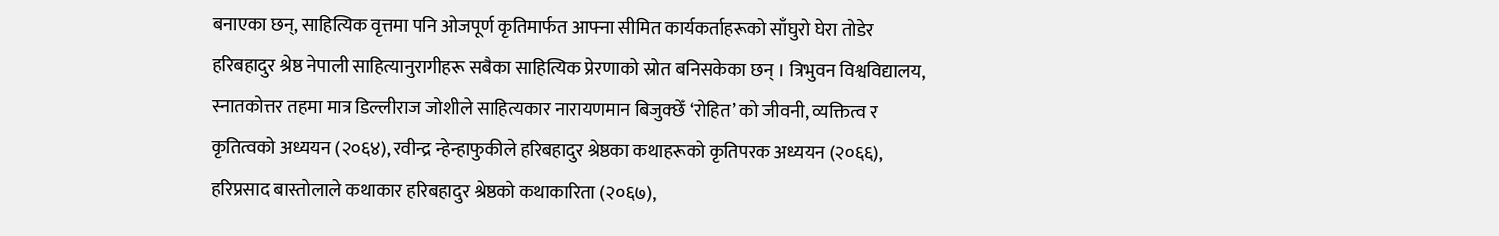बनाएका छन्, साहित्यिक वृत्तमा पनि ओजपूर्ण कृतिमार्फत आफ्ना सीमित कार्यकर्ताहरूको साँघुरो घेरा तोडेर हरिबहादुर श्रेष्ठ नेपाली साहित्यानुरागीहरू सबैका साहित्यिक प्रेरणाको स्रोत बनिसकेका छन् । त्रिभुवन विश्वविद्यालय, स्नातकोत्तर तहमा मात्र डिल्लीराज जोशीले साहित्यकार नारायणमान बिजुक्छेँ ‘रोहित’ को जीवनी, व्यक्तित्व र कृतित्वको अध्ययन (२०६४), रवीन्द्र न्हेन्हाफुकीले हरिबहादुर श्रेष्ठका कथाहरूको कृतिपरक अध्ययन (२०६६), हरिप्रसाद बास्तोलाले कथाकार हरिबहादुर श्रेष्ठको कथाकारिता (२०६७),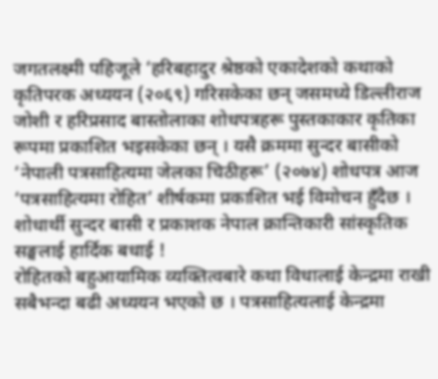जगतलक्ष्मी पहिजूले ‘हरिबहादुर श्रेष्ठको एकादेशको कथाको कृतिपरक अध्ययन (२०६९) गरिसकेका छन् जसमध्ये डिल्लीराज जोशी र हरिप्रसाद बास्तोलाका शोधपत्रहरू पुस्तकाकार कृतिका रूपमा प्रकाशित भइसकेका छन् । यसै क्रममा सुन्दर बासीको ‘नेपाली पत्रसाहित्यमा जेलका चिठीहरू’ (२०७४) शोधपत्र आज ‘पत्रसाहित्यमा रोहित’ शीर्षकमा प्रकाशित भई विमोचन हुँदैछ । शोधार्थी सुन्दर बासी र प्रकाशक नेपाल क्रान्तिकारी सांस्कृतिक सङ्घलाई हार्दिक बधाई !
रोहितको बहुआयामिक व्यक्तित्वबारे कथा विधालाई केन्द्रमा राखी सबैभन्दा बढी अध्ययन भएको छ । पत्रसाहित्यलाई केन्द्रमा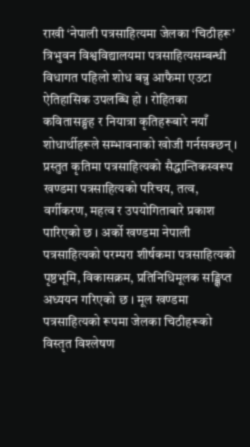राखी ‘नेपाली पत्रसाहित्यमा जेलका ‘चिठीहरू’ त्रिभुवन विश्वविद्यालयमा पत्रसाहित्यसम्बन्धी विधागत पहिलो शोध बन्नु आफैमा एउटा ऐतिहासिक उपलब्धि हो । रोहितका कवितासङ्ग्रह र नियात्रा कृतिहरूबारे नयाँ शोधार्थीहरूले सम्भावनाको खोजी गर्नसक्छन् ।
प्रस्तुत कृतिमा पत्रसाहित्यको सैद्धान्तिकस्वरूप खण्डमा पत्रसाहित्यको परिचय, तत्व, वर्गीकरण, महत्व र उपयोगिताबारे प्रकाश पारिएको छ । अर्को खण्डमा नेपाली पत्रसाहित्यको परम्परा शीर्षकमा पत्रसाहित्यको पृष्ठभूमि, विकासक्रम, प्रतिनिधिमूलक सङ्क्षिप्त अध्ययन गरिएको छ । मूल खण्डमा पत्रसाहित्यको रूपमा जेलका चिठीहरूको विस्तृत विश्लेषण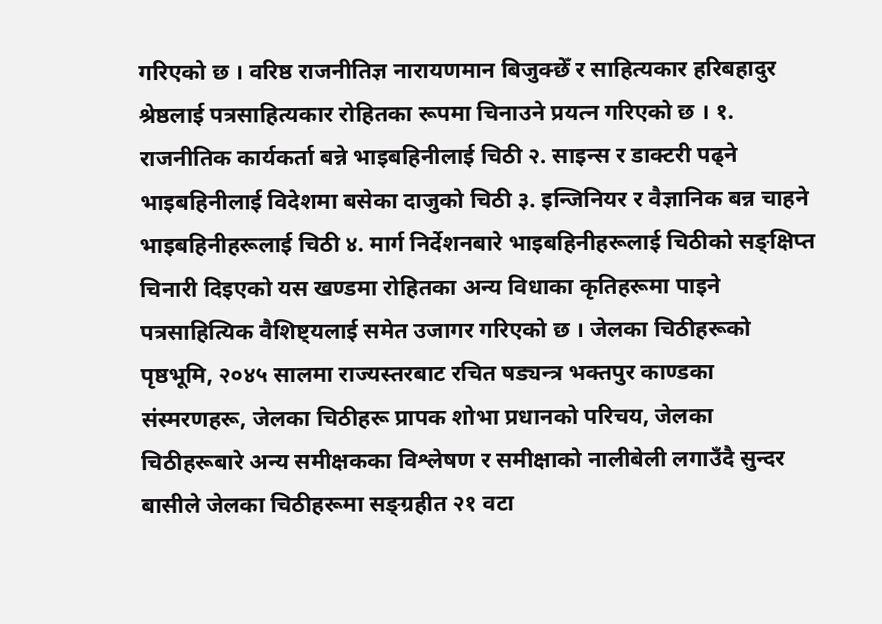गरिएको छ । वरिष्ठ राजनीतिज्ञ नारायणमान बिजुक्छेँ र साहित्यकार हरिबहादुर श्रेष्ठलाई पत्रसाहित्यकार रोहितका रूपमा चिनाउने प्रयत्न गरिएको छ । १. राजनीतिक कार्यकर्ता बन्ने भाइबहिनीलाई चिठी २. साइन्स र डाक्टरी पढ्ने भाइबहिनीलाई विदेशमा बसेका दाजुको चिठी ३. इन्जिनियर र वैज्ञानिक बन्न चाहने भाइबहिनीहरूलाई चिठी ४. मार्ग निर्देशनबारे भाइबहिनीहरूलाई चिठीको सङ्क्षिप्त चिनारी दिइएको यस खण्डमा रोहितका अन्य विधाका कृतिहरूमा पाइने पत्रसाहित्यिक वैशिष्ट्यलाई समेत उजागर गरिएको छ । जेलका चिठीहरूको पृष्ठभूमि, २०४५ सालमा राज्यस्तरबाट रचित षड्यन्त्र भक्तपुर काण्डका संस्मरणहरू, जेलका चिठीहरू प्रापक शोभा प्रधानको परिचय, जेलका चिठीहरूबारे अन्य समीक्षकका विश्लेषण र समीक्षाको नालीबेली लगाउँदै सुन्दर बासीले जेलका चिठीहरूमा सङ्ग्रहीत २१ वटा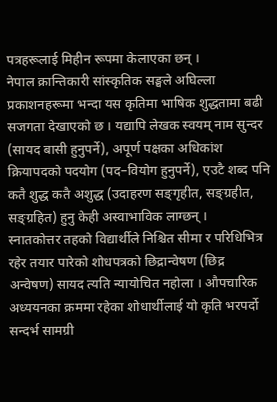पत्रहरूलाई मिहीन रूपमा केलाएका छन् ।
नेपाल क्रान्तिकारी सांस्कृतिक सङ्घले अघिल्ला प्रकाशनहरूमा भन्दा यस कृतिमा भाषिक शुद्धतामा बढी सजगता देखाएको छ । यद्यापि लेखक स्वयम् नाम सुन्दर (सायद बासी हुनुपर्ने), अपूर्ण पक्षका अधिकांश क्रियापदको पदयोग (पद–वियोग हुनुपर्ने), एउटै शब्द पनि कतै शुद्ध कतै अशुद्ध (उदाहरण सङ्गृहीत, सङ्ग्रहीत, सङ्ग्रहित) हुनु केही अस्वाभाविक लाग्छन् ।
स्नातकोत्तर तहको विद्यार्थीले निश्चित सीमा र परिधिभित्र रहेर तयार पारेको शोधपत्रको छिद्रान्वेषण (छिद्र अन्वेषण) सायद त्यति न्यायोचित नहोला । औपचारिक अध्ययनका क्रममा रहेका शोधार्थीलाई यो कृति भरपर्दो सन्दर्भ सामग्री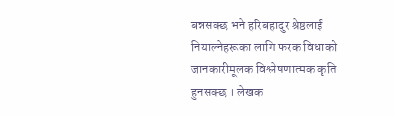बन्नसक्छ भने हरिबहादुर श्रेष्ठलाई नियाल्नेहरूका लागि फरक विधाको जानकारीमूलक विश्लेषणात्मक कृति हुनसक्छ । लेखक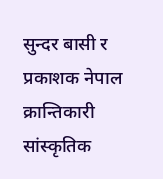सुन्दर बासी र प्रकाशक नेपाल क्रान्तिकारी सांस्कृतिक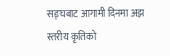सङ्घबाट आगामी दिनमा अझ स्तरीय कृतिको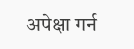अपेक्षा गर्न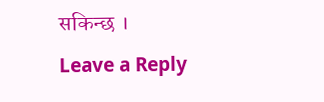सकिन्छ ।
Leave a Reply